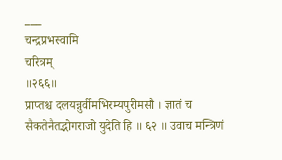___
चन्द्रप्रभस्वामि
चरित्रम्
॥२६६॥
प्राप्तश्च दलयन्नुर्वीमभिरम्यपुरीमसौ । ज्ञातं च सैकतेनैतद्भोगराजो युदेति हि ॥ ६२ ॥ उवाच मन्त्रिणं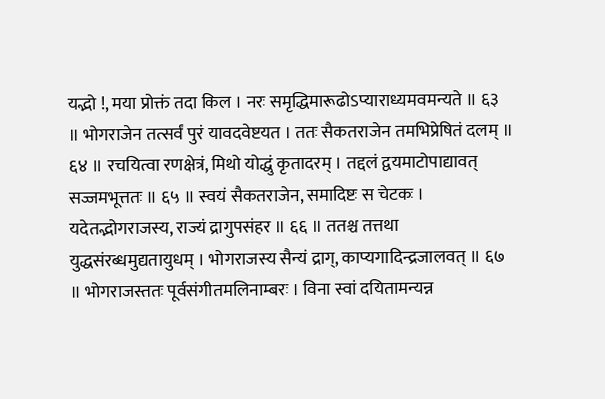यद्भो !, मया प्रोक्तं तदा किल । नरः समृद्धिमारूढोऽप्याराध्यमवमन्यते ॥ ६३ ॥ भोगराजेन तत्सर्वं पुरं यावदवेष्टयत । ततः सैकतराजेन तमभिप्रेषितं दलम् ॥ ६४ ॥ रचयित्वा रणक्षेत्रं, मिथो योद्धुं कृतादरम् । तद्दलं द्वयमाटोपाद्यावत् सज्जमभूत्ततः ॥ ६५ ॥ स्वयं सैकतराजेन, समादिष्टः स चेटकः । यदेतद्भोगराजस्य, राज्यं द्रागुपसंहर ॥ ६६ ॥ ततश्च तत्तथा युद्धसंरब्धमुद्यतायुधम् । भोगराजस्य सैन्यं द्राग्, काप्यगादिन्द्रजालवत् ॥ ६७ ॥ भोगराजस्ततः पूर्वसंगीतमलिनाम्बरः । विना स्वां दयितामन्यन्न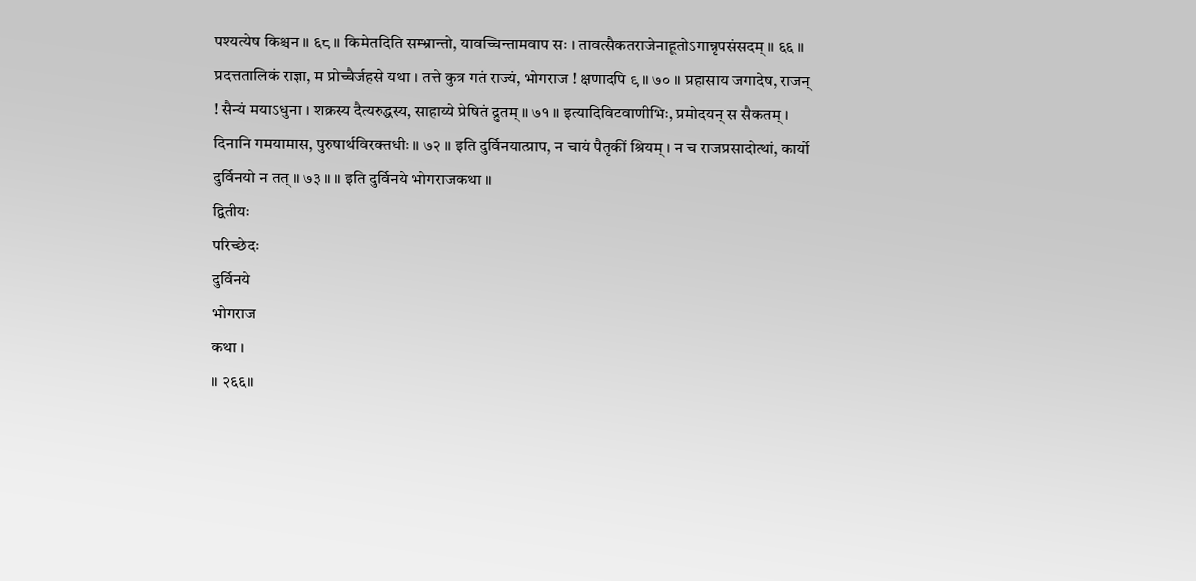पश्यत्येष किश्चन ॥ ६८ ॥ किमेतदिति सम्भ्रान्तो, यावच्चिन्तामवाप सः । तावत्सैकतराजेनाहूतोऽगान्नृपसंसदम् ॥ ६६ ॥ प्रदत्ततालिकं राज्ञा, म प्रोच्चैर्जहसे यथा । तत्ते कुत्र गतं राज्यं, भोगराज ! क्षणादपि ९ ॥ ७० ॥ प्रहासाय जगादेष, राजन् ! सैन्यं मयाऽधुना । शक्रस्य दैत्यरुद्धस्य, साहाय्ये प्रेषितं द्रुतम् ॥ ७१ ॥ इत्यादिविटवाणीभिः, प्रमोदयन् स सैकतम् । दिनानि गमयामास, पुरुषार्थविरक्तधीः ॥ ७२ ॥ इति दुर्विनयात्प्राप, न चायं पैतृकीं श्रियम् । न च राजप्रसादोत्थां, कार्यो दुर्विनयो न तत् ॥ ७३ ॥ ॥ इति दुर्विनये भोगराजकथा ॥
द्वितीयः
परिच्छेदः
दुर्विनये
भोगराज
कथा ।
॥ २६६॥